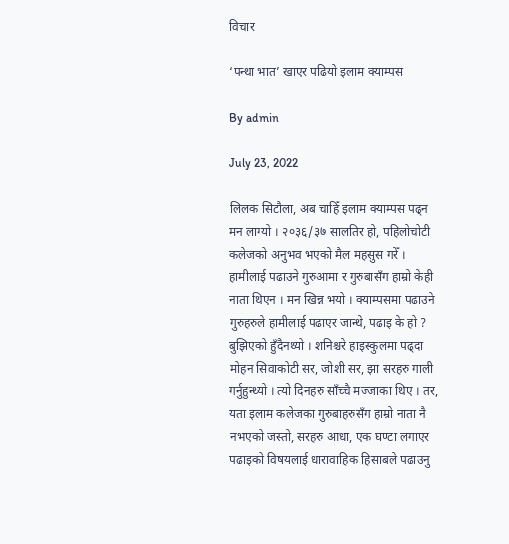विचार

‘पन्था भात’ खाएर पढियो इलाम क्याम्पस

By admin

July 23, 2022

लिलक सिटौला, अब चाहिँ इलाम क्याम्पस पढ्न मन लाग्यो । २०३६/३७ सालतिर हो, पहिलोचोटी कलेजको अनुभव भएको मैल महसुस गरेँ । हामीलाई पढाउने गुरुआमा र गुरुबासँग हाम्रो केही नाता थिएन । मन खिन्न भयो । क्याम्पसमा पढाउने गुरुहरुले हामीलाई पढाएर जान्थे, पढाइ के हो ? बुझिएको हुँदैनथ्यो । शनिश्चरे हाइस्कुलमा पढ्दा मोहन सिवाकोटी सर, जोशी सर, झा सरहरु गाली गर्नुहुन्थ्यो । त्यो दिनहरु साँच्चै मज्जाका थिए । तर, यता इलाम कलेजका गुरुबाहरुसँग हाम्रो नाता नै नभएको जस्तो, सरहरु आधा, एक घण्टा लगाएर पढाइको विषयलाई धारावाहिक हिसाबले पढाउनु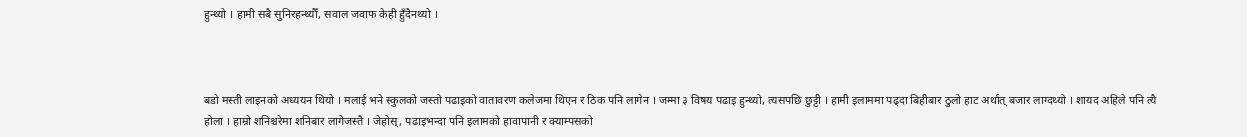हुन्थ्यो । हामी सबै सुनिरहन्थ्यौँ, सवाल जवाफ केही हुँदैनथ्यो ।



बडो मस्ती लाइनको अध्ययन थियो । मलाई भने स्कुलको जस्तो पढाइको वातावरण कलेजमा थिएन र ठिक पनि लागेन । जम्मा ३ विषय पढाइ हुन्थ्यो, त्यसपछि छुट्टी । हामी इलाममा पढ्दा बिहीबार ठुलो हाट अर्थात् बजार लाग्दथ्यो । शायद अहिले पनि त्यै होला । हाम्रो शनिश्चरेमा शनिबार लागेजस्तै । जेहोस्, पढाइभन्दा पनि इलामको हावापानी र क्याम्पसको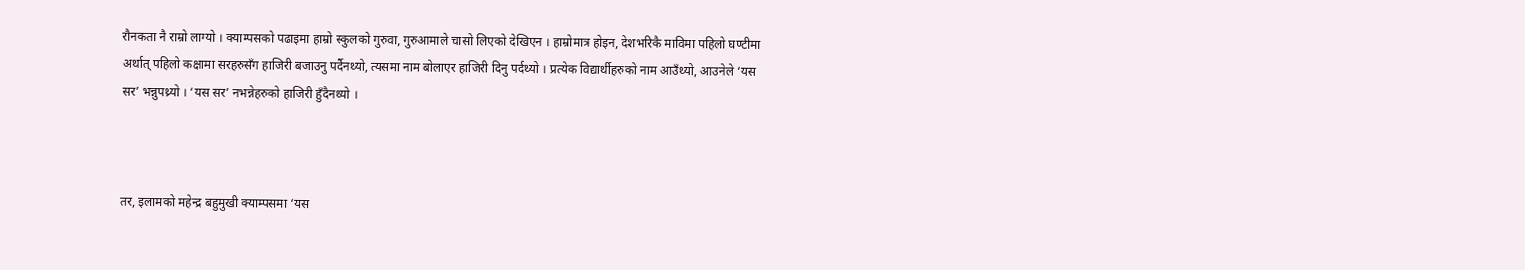रौनकता नै राम्रो लाग्यो । क्याम्पसको पढाइमा हाम्रो स्कुलको गुरुवा, गुरुआमाले चासो लिएको देखिएन । हाम्रोमात्र होइन, देशभरिकै माविमा पहिलो घण्टीमा अर्थात् पहिलो कक्षामा सरहरुसँग हाजिरी बजाउनु पर्दैनथ्यो, त्यसमा नाम बोलाएर हाजिरी दिनु पर्दथ्यो । प्रत्येक विद्यार्थीहरुको नाम आउँथ्यो, आउनेले ‘यस सर’ भन्नुपथ्र्यो । ‘यस सर’ नभन्नेहरुको हाजिरी हुँदैनथ्यो ।



तर, इलामको महेन्द्र बहुमुखी क्याम्पसमा ‘यस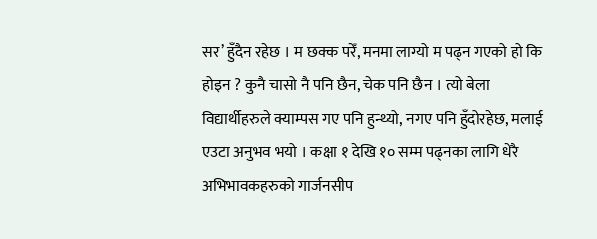सर’ हुँदैन रहेछ । म छक्क परेँ, मनमा लाग्यो म पढ्न गएको हो कि होइन ? कुनै चासो नै पनि छैन, चेक पनि छैन । त्यो बेला विद्यार्थीहरुले क्याम्पस गए पनि हुन्थ्यो, नगए पनि हुँदोरहेछ, मलाई एउटा अनुभव भयो । कक्षा १ देखि १० सम्म पढ्नका लागि धेरै अभिभावकहरुको गार्जनसीप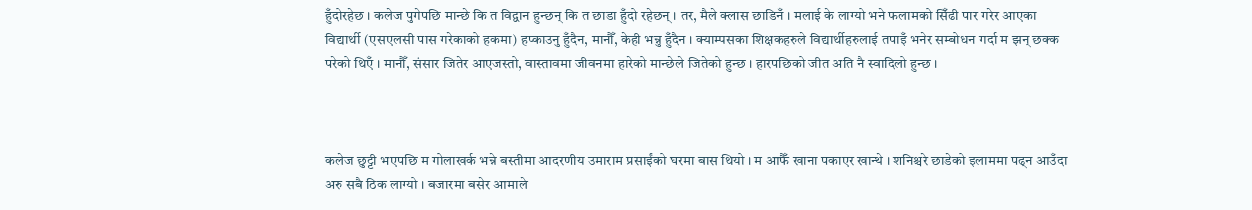हुँदोरहेछ । कलेज पुगेपछि मान्छे कि त विद्वान हुन्छन् कि त छाडा हुँदो रहेछन् । तर, मैले क्लास छाडिनँ । मलाई के लाग्यो भने फलामको सिँढी पार गरेर आएका विद्यार्थी (एसएलसी पास गरेकाको हकमा) हप्काउनु हुँदैन, मानौँ, केही भन्नु हुँदैन । क्याम्पसका शिक्षकहरुले विद्यार्थीहरुलाई तपाइँ भनेर सम्बोधन गर्दा म झन् छक्क परेको थिएँ । मानौँ, संसार जितेर आएजस्तो, वास्तावमा जीवनमा हारेको मान्छेले जितेको हुन्छ । हारपछिको जीत अति नै स्वादिलो हुन्छ ।



कलेज छुट्टी भएपछि म गोलाखर्क भन्ने बस्तीमा आदरणीय उमाराम प्रसाईंको घरमा बास थियो । म आफैँ खाना पकाएर खान्थे । शनिश्चरे छाडेको इलाममा पढ्न आउँदा अरु सबै ठिक लाग्यो । बजारमा बसेर आमाले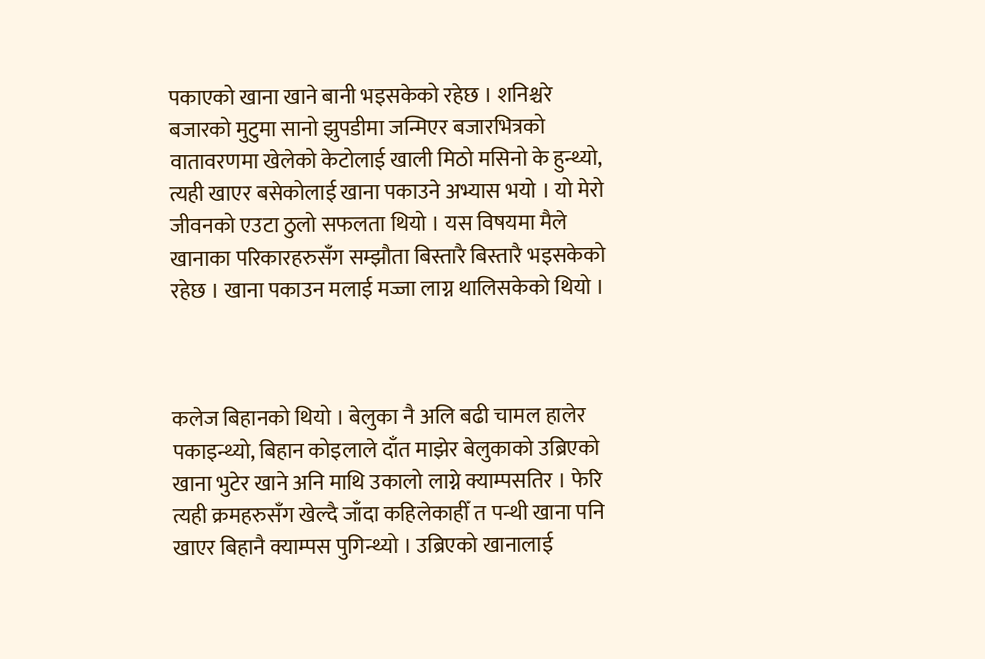पकाएको खाना खाने बानी भइसकेको रहेछ । शनिश्चरे बजारको मुटुमा सानो झुपडीमा जन्मिएर बजारभित्रको वातावरणमा खेलेको केटोलाई खाली मिठो मसिनो के हुन्थ्यो, त्यही खाएर बसेकोलाई खाना पकाउने अभ्यास भयो । यो मेरो जीवनको एउटा ठुलो सफलता थियो । यस विषयमा मैले खानाका परिकारहरुसँग सम्झौता बिस्तारै बिस्तारै भइसकेको रहेछ । खाना पकाउन मलाई मज्जा लाग्न थालिसकेको थियो ।



कलेज बिहानको थियो । बेलुका नै अलि बढी चामल हालेर पकाइन्थ्यो, बिहान कोइलाले दाँत माझेर बेलुकाको उब्रिएको खाना भुटेर खाने अनि माथि उकालो लाग्ने क्याम्पसतिर । फेरि त्यही क्रमहरुसँग खेल्दै जाँदा कहिलेकाहीँ त पन्थी खाना पनि खाएर बिहानै क्याम्पस पुगिन्थ्यो । उब्रिएको खानालाई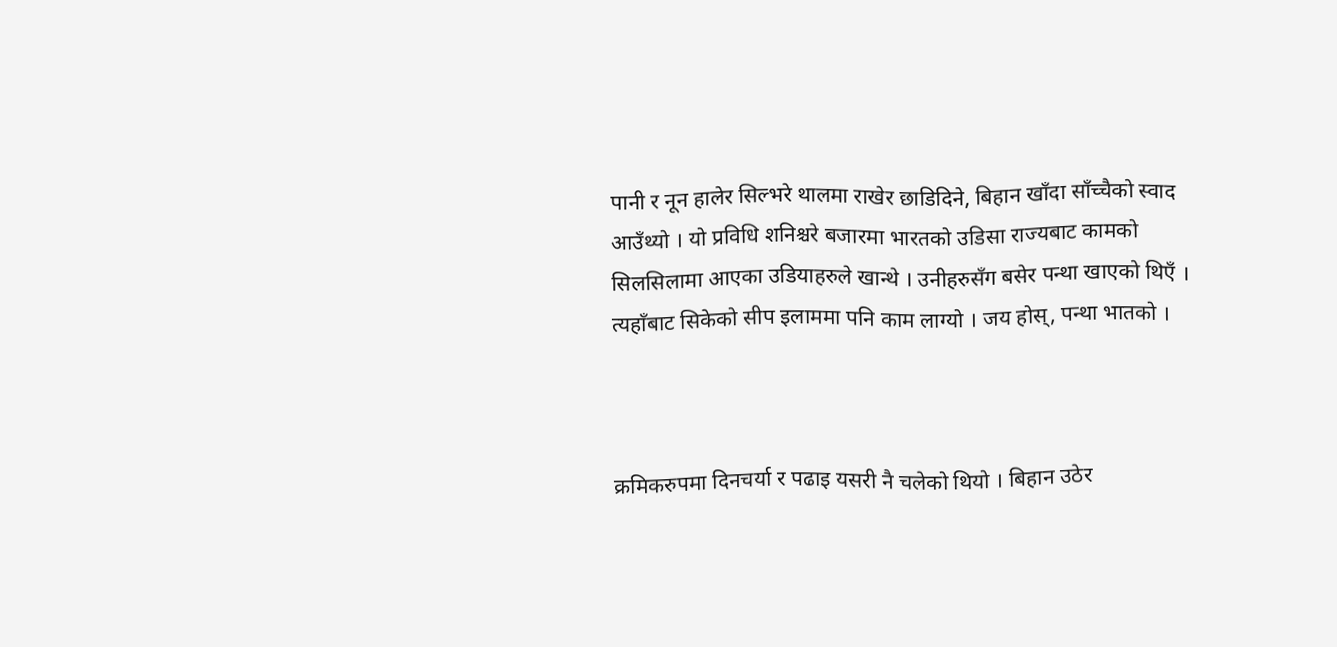पानी र नून हालेर सिल्भरे थालमा राखेर छाडिदिने, बिहान खाँदा साँच्चैको स्वाद आउँथ्यो । यो प्रविधि शनिश्चरे बजारमा भारतको उडिसा राज्यबाट कामको सिलसिलामा आएका उडियाहरुले खान्थे । उनीहरुसँग बसेर पन्था खाएको थिएँ । त्यहाँबाट सिकेको सीप इलाममा पनि काम लाग्यो । जय होस्, पन्था भातको ।



क्रमिकरुपमा दिनचर्या र पढाइ यसरी नै चलेको थियो । बिहान उठेर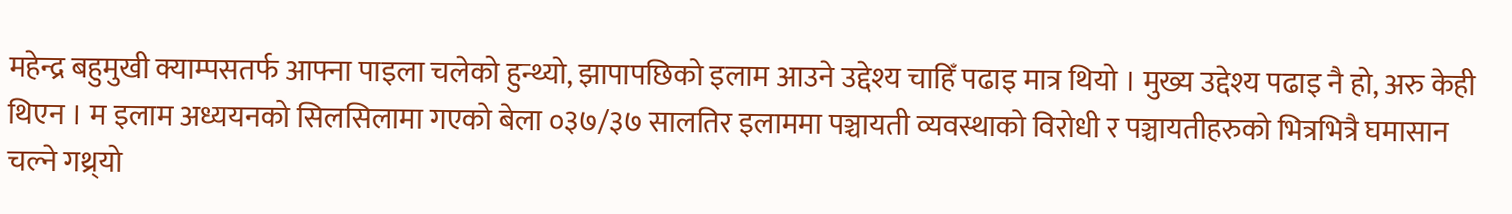महेन्द्र बहुमुखी क्याम्पसतर्फ आफ्ना पाइला चलेको हुन्थ्यो, झापापछिको इलाम आउने उद्देश्य चाहिँ पढाइ मात्र थियो । मुख्य उद्देश्य पढाइ नै हो, अरु केही थिएन । म इलाम अध्ययनको सिलसिलामा गएको बेला ०३७/३७ सालतिर इलाममा पञ्चायती व्यवस्थाको विरोधी र पञ्चायतीहरुको भित्रभित्रै घमासान चल्ने गथ्र्यो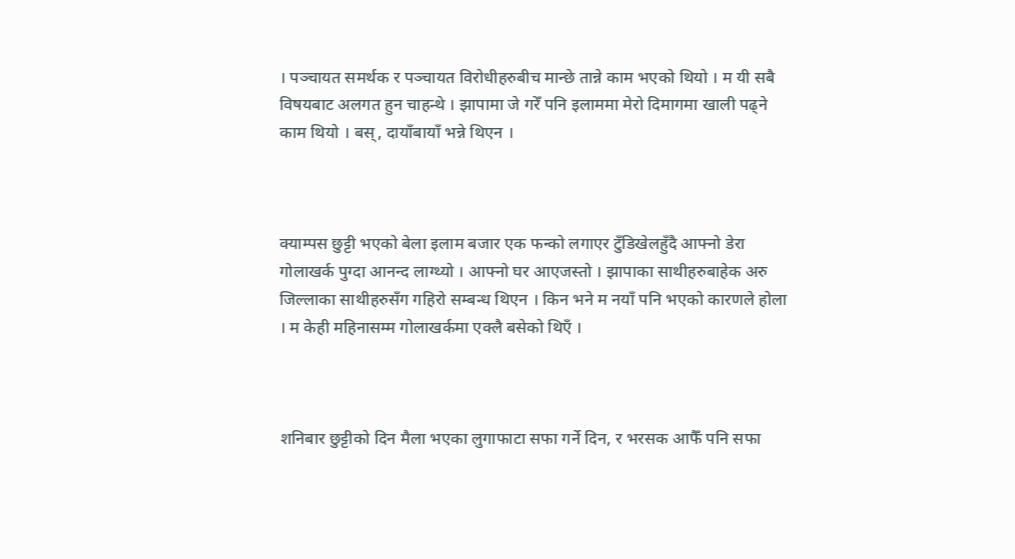। पञ्चायत समर्थक र पञ्चायत विरोधीहरुबीच मान्छे तान्ने काम भएको थियो । म यी सबै विषयबाट अलगत हुन चाहन्थे । झापामा जे गरेँ पनि इलाममा मेरो दिमागमा खाली पढ्ने काम थियो । बस्, दायाँबायाँ भन्ने थिएन ।



क्याम्पस छुट्टी भएको बेला इलाम बजार एक फन्को लगाएर टुँडिखेलहुँदै आफ्नो डेरा गोलाखर्क पुग्दा आनन्द लाग्थ्यो । आफ्नो घर आएजस्तो । झापाका साथीहरुबाहेक अरु जिल्लाका साथीहरुसँग गहिरो सम्बन्ध थिएन । किन भने म नयाँ पनि भएको कारणले होला । म केही महिनासम्म गोलाखर्कमा एक्लै बसेको थिएँ ।



शनिबार छुट्टीको दिन मैला भएका लुगाफाटा सफा गर्ने दिन, र भरसक आफैँ पनि सफा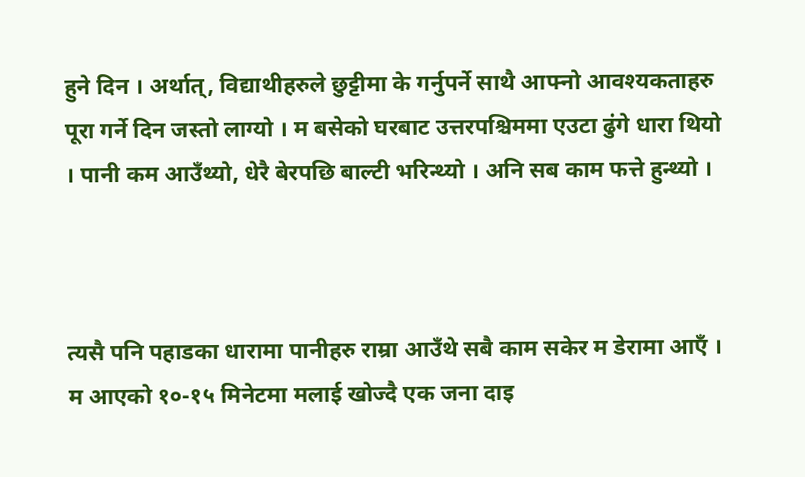हुने दिन । अर्थात्, विद्याथीहरुले छुट्टीमा के गर्नुपर्ने साथै आफ्नो आवश्यकताहरु पूरा गर्ने दिन जस्तो लाग्यो । म बसेको घरबाट उत्तरपश्चिममा एउटा ढुंगे धारा थियो । पानी कम आउँथ्यो, धेरै बेरपछि बाल्टी भरिन्थ्यो । अनि सब काम फत्ते हुन्थ्यो ।



त्यसै पनि पहाडका धारामा पानीहरु राम्रा आउँथे सबै काम सकेर म डेरामा आएँ । म आएको १०-१५ मिनेटमा मलाई खोज्दै एक जना दाइ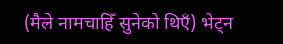(मैले नामचाहिँ सुनेको थिएँ) भेट्न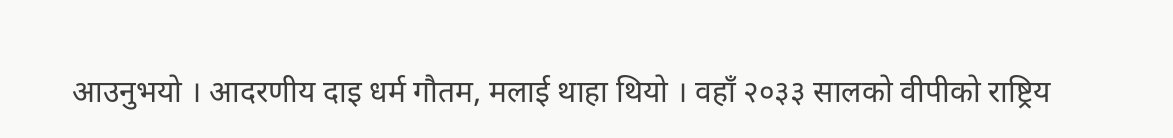आउनुभयो । आदरणीय दाइ धर्म गौतम, मलाई थाहा थियो । वहाँ २०३३ सालको वीपीको राष्ट्रिय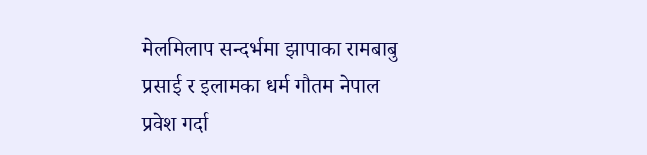मेलमिलाप सन्दर्भमा झापाका रामबाबु प्रसाई र इलामका धर्म गौतम नेपाल प्रवेश गर्दा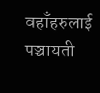वहाँहरुलाई पञ्चायती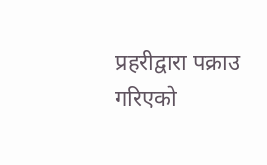प्रहरीद्वारा पक्राउ गरिएको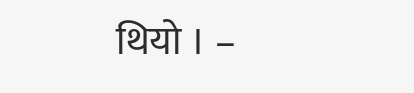थियो । –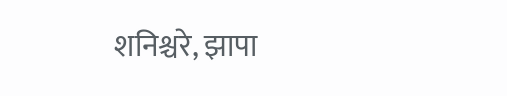शनिश्चरे, झापा